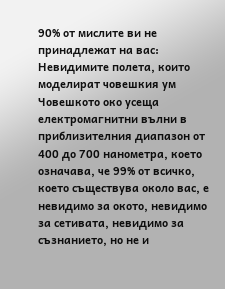90% от мислите ви не принадлежат на вас: Невидимите полета, които моделират човешкия ум
Човешкото око усеща електромагнитни вълни в приблизителния диапазон от 400 до 700 нанометра, което означава, че 99% от всичко, което съществува около вас, е невидимо за окото, невидимо за сетивата, невидимо за съзнанието, но не и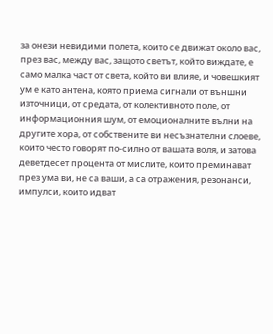за онези невидими полета, които се движат около вас, през вас, между вас, защото светът, който виждате, е само малка част от света, който ви влияе, и човешкият ум е като антена, която приема сигнали от външни източници, от средата, от колективното поле, от информационния шум, от емоционалните вълни на другите хора, от собствените ви несъзнателни слоеве, които често говорят по‑силно от вашата воля, и затова деветдесет процента от мислите, които преминават през ума ви, не са ваши, а са отражения, резонанси, импулси, които идват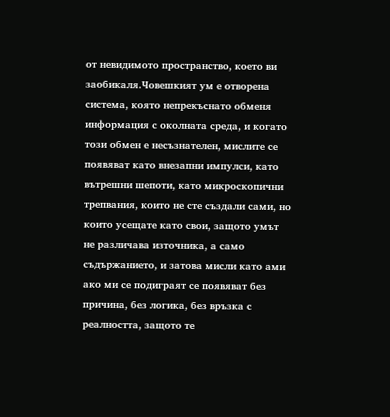от невидимото пространство, което ви заобикаля.Човешкият ум е отворена система, която непрекъснато обменя информация с околната среда, и когато този обмен е несъзнателен, мислите се появяват като внезапни импулси, като вътрешни шепоти, като микроскопични трепвания, които не сте създали сами, но които усещате като свои, защото умът не различава източника, а само съдържанието, и затова мисли като ами ако ми се подиграят се появяват без причина, без логика, без връзка с реалността, защото те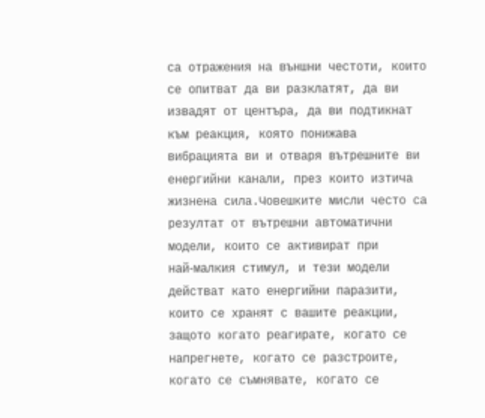са отражения на външни честоти, които се опитват да ви разклатят, да ви извадят от центъра, да ви подтикнат към реакция, която понижава вибрацията ви и отваря вътрешните ви енергийни канали, през които изтича жизнена сила.Човешките мисли често са резултат от вътрешни автоматични модели, които се активират при най‑малкия стимул, и тези модели действат като енергийни паразити, които се хранят с вашите реакции, защото когато реагирате, когато се напрегнете, когато се разстроите, когато се съмнявате, когато се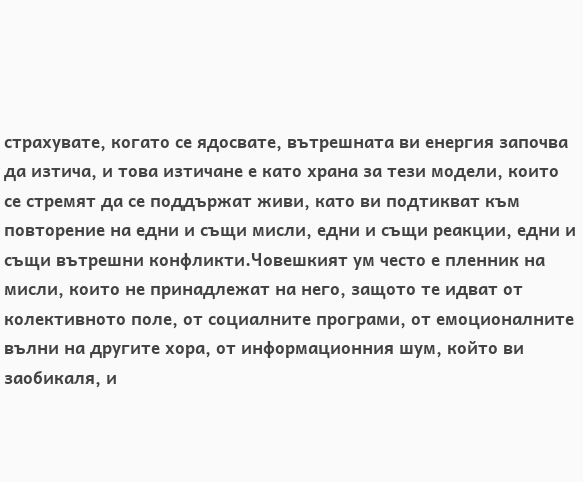страхувате, когато се ядосвате, вътрешната ви енергия започва да изтича, и това изтичане е като храна за тези модели, които се стремят да се поддържат живи, като ви подтикват към повторение на едни и същи мисли, едни и същи реакции, едни и същи вътрешни конфликти.Човешкият ум често е пленник на мисли, които не принадлежат на него, защото те идват от колективното поле, от социалните програми, от емоционалните вълни на другите хора, от информационния шум, който ви заобикаля, и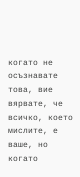когато не осъзнавате това, вие вярвате, че всичко, което мислите, е ваше, но когато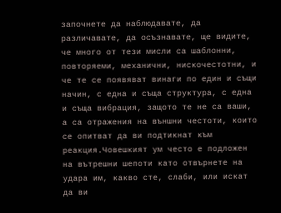започнете да наблюдавате, да различавате, да осъзнавате, ще видите, че много от тези мисли са шаблонни, повторяеми, механични, нискочестотни, и че те се появяват винаги по един и същи начин, с една и съща структура, с една и съща вибрация, защото те не са ваши, а са отражения на външни честоти, които се опитват да ви подтикнат към реакция.Човешкият ум често е подложен на вътрешни шепоти като отвърнете на удара им, какво сте, слаби, или искат да ви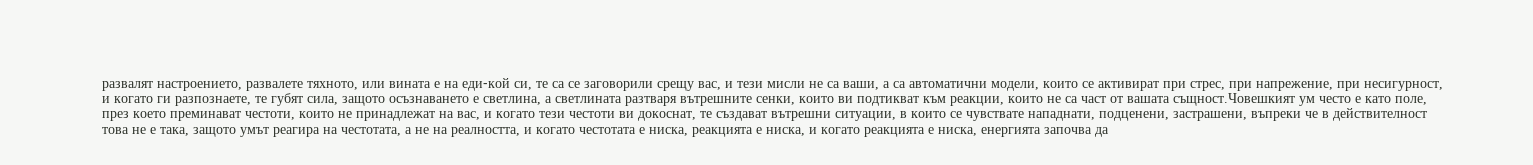развалят настроението, развалете тяхното, или вината е на еди‑кой си, те са се заговорили срещу вас, и тези мисли не са ваши, а са автоматични модели, които се активират при стрес, при напрежение, при несигурност, и когато ги разпознаете, те губят сила, защото осъзнаването е светлина, а светлината разтваря вътрешните сенки, които ви подтикват към реакции, които не са част от вашата същност.Човешкият ум често е като поле, през което преминават честоти, които не принадлежат на вас, и когато тези честоти ви докоснат, те създават вътрешни ситуации, в които се чувствате нападнати, подценени, застрашени, въпреки че в действителност това не е така, защото умът реагира на честотата, а не на реалността, и когато честотата е ниска, реакцията е ниска, и когато реакцията е ниска, енергията започва да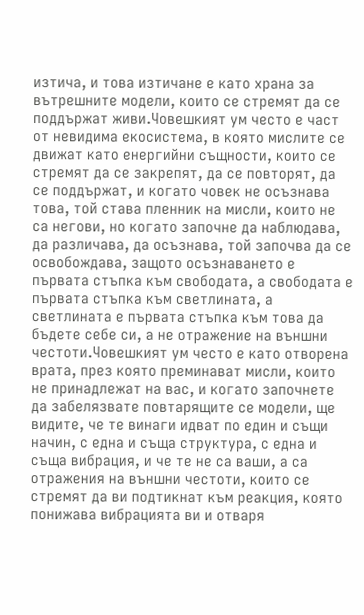изтича, и това изтичане е като храна за вътрешните модели, които се стремят да се поддържат живи.Човешкият ум често е част от невидима екосистема, в която мислите се движат като енергийни същности, които се стремят да се закрепят, да се повторят, да се поддържат, и когато човек не осъзнава това, той става пленник на мисли, които не са негови, но когато започне да наблюдава, да различава, да осъзнава, той започва да се освобождава, защото осъзнаването е първата стъпка към свободата, а свободата е първата стъпка към светлината, а светлината е първата стъпка към това да бъдете себе си, а не отражение на външни честоти.Човешкият ум често е като отворена врата, през която преминават мисли, които не принадлежат на вас, и когато започнете да забелязвате повтарящите се модели, ще видите, че те винаги идват по един и същи начин, с една и съща структура, с една и съща вибрация, и че те не са ваши, а са отражения на външни честоти, които се стремят да ви подтикнат към реакция, която понижава вибрацията ви и отваря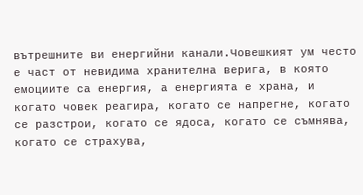вътрешните ви енергийни канали.Човешкият ум често е част от невидима хранителна верига, в която емоциите са енергия, а енергията е храна, и когато човек реагира, когато се напрегне, когато се разстрои, когато се ядоса, когато се съмнява, когато се страхува,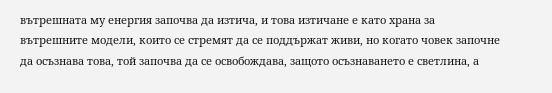вътрешната му енергия започва да изтича, и това изтичане е като храна за вътрешните модели, които се стремят да се поддържат живи, но когато човек започне да осъзнава това, той започва да се освобождава, защото осъзнаването е светлина, а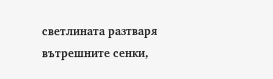светлината разтваря вътрешните сенки,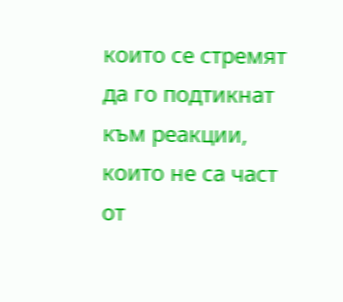които се стремят да го подтикнат към реакции, които не са част от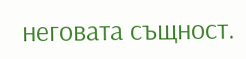неговата същност.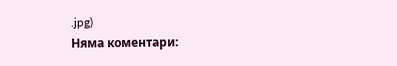.jpg)
Няма коментари: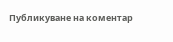Публикуване на коментар